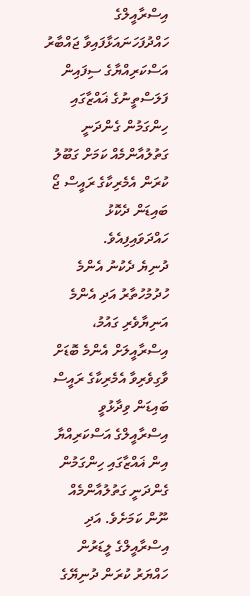އިސްރާއީލްގެ ހައްދުފަހަނައަޅާފައިވާ ޖައްބާރު އަސްކަރިއްޔާގެ ސިފައިން ފަލަސްތީނުގެ ޣައްޒާގައި ހިންގަމުން ގެންދަނީ ގަތުލުއާންމެއް ކަމަށް ގަބޫލު ކުރަން އެމެރިކާގެ ރައީސް ޖޯ ބައިޑަން ދެކޮޅު ހައްދަވައިފިއެވެ.
ދުނިޔެ ދެކުނު އެންމެ ހުދުމުހުތާރު އަދި އެންމެ އަނިޔާވެރި ގައުމު، އިސްރާއީލަށް އެންމެ ބޮޑަށް ވާގިވެރިވާ އެމެރިކާގެ ރައީސް ބައިޑަން ވިދާޅުވީ އިސްރާއީލްގެ އަސްކަރިއްޔާ އިން ޣައްޒާގައި ހިންގަމުން ގެންދަނީ ގަތުލުއާންމެއް ނޫން ކަމަށެވެ. އަދި އިސްރާއީލްގެ ލީޑަރުން ހައްޔަރު ކުރަން ދުނިޔޭގެ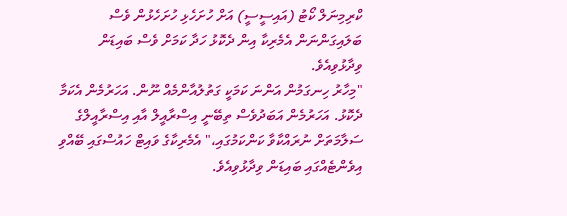ކްރިމިނަލް ކޯޓު (އައިސީސީ) އަށް ހުށަހެޅި ހުށަހެޅުން ވެސް ބަލައިގަންނަން އެމެރިކާ އިން ދެކޮޅު ހަދާ ކަމަށް ވެސް ބައިޑަން ވިދާޅުވިއެވެ.
"މިހާރު ހިނގަމުން އަންނަ ކަމަކީ ގަތުލުއާންމެއް ނޫން. އަހަރުމެން އެކަމާ ދެކޮޅު. އަހަރުމެން އަބަދުވެސް ތިބޭނީ އިސްރާއީލް އާއި އިސްރާއީލްގެ ސަލާމަތަށް ނުރައްކާވާ ކަންކަމުގައި،" އެމެރިކާގެ ވައިޓް ހައުސްގައި ބޭއްވި އިވެންޓެއްގައި ބައިޑަން ވިދާޅުވިއެވެ.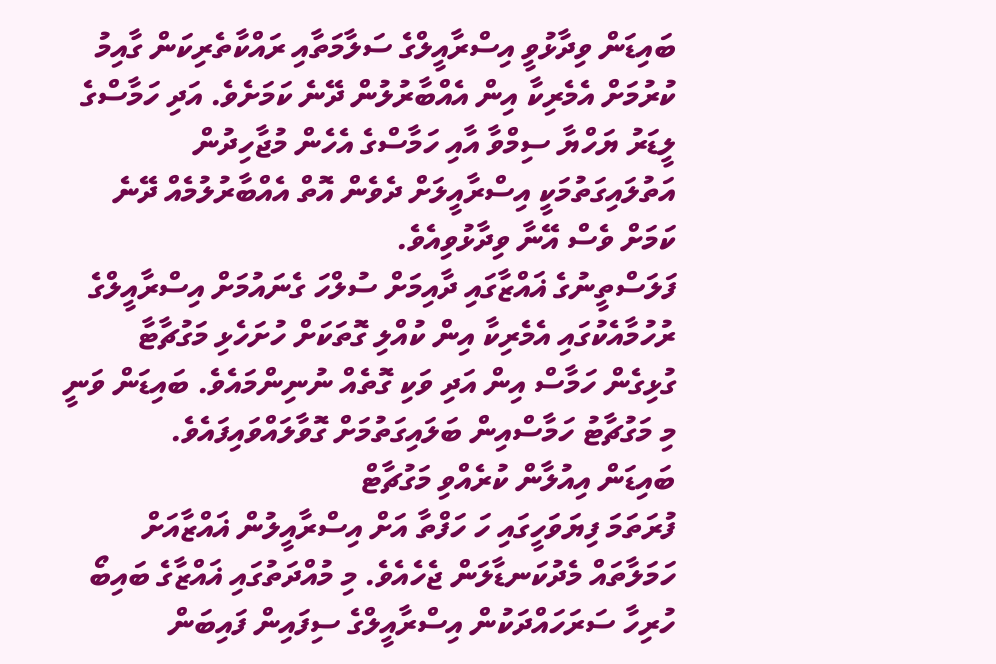ބައިޑަން ވިދާޅުވީ އިސްރާއީލްގެ ސަލާމަތާއި ރައްކާތެރިކަން ގާއިމު ކުރުމަށް އެމެރިކާ އިން އެއްބާރުލުން ދޭނެ ކަމަށެވެ. އަދި ހަމާސްގެ ލީޑަރު ޔަހްޔާ ސިމްވާ އާއި ހަމާސްގެ އެހެން މުޖާހިދުން އަތުލައިގަތުމަކީ އިސްރާއީލަށް ދެވެން އޮތް އެއްބާރުލުމެއް ދޭނެ ކަމަށް ވެސް އޭނާ ވިދާޅުވިއެވެ.
ފަލަސްތީނުގެ ޣައްޒާގައި ދާއިމަށް ސުލްހަ ގެނައުމަށް އިސްރާއީލްގެ ރުހުމާއެކުގައި އެމެރިކާ އިން ކުއްލި ގޮތަކަށް ހުށަހެޅި މަގުޗާޓާ ގުޅިގެން ހަމާސް އިން އަދި ވަކި ގޮތެއް ނުނިންމައެވެ. ބައިޑަން ވަނީ މި މަގުޗާޓު ހަމާސްއިން ބަލައިގަތުމަށް ގޮވާލައްވައިފައެވެ.
ބައިޑަން އިއުލާން ކުރެއްވި މަގުޗާޓް
ފުރަތަމަ ފިޔަވަހީގައި ހަ ހަފްތާ އަށް އިސްރާއީލުން ޣައްޒާއަށް ހަމަލާތައް މެދުކަނޑާލަން ޖެހެއެވެ. މި މުއްދަތުގައި ޣައްޒާގެ ބައިބޯ ހުރިހާ ސަރަހައްދަކުން އިސްރާއީލްގެ ސިފައިން ފައިބަން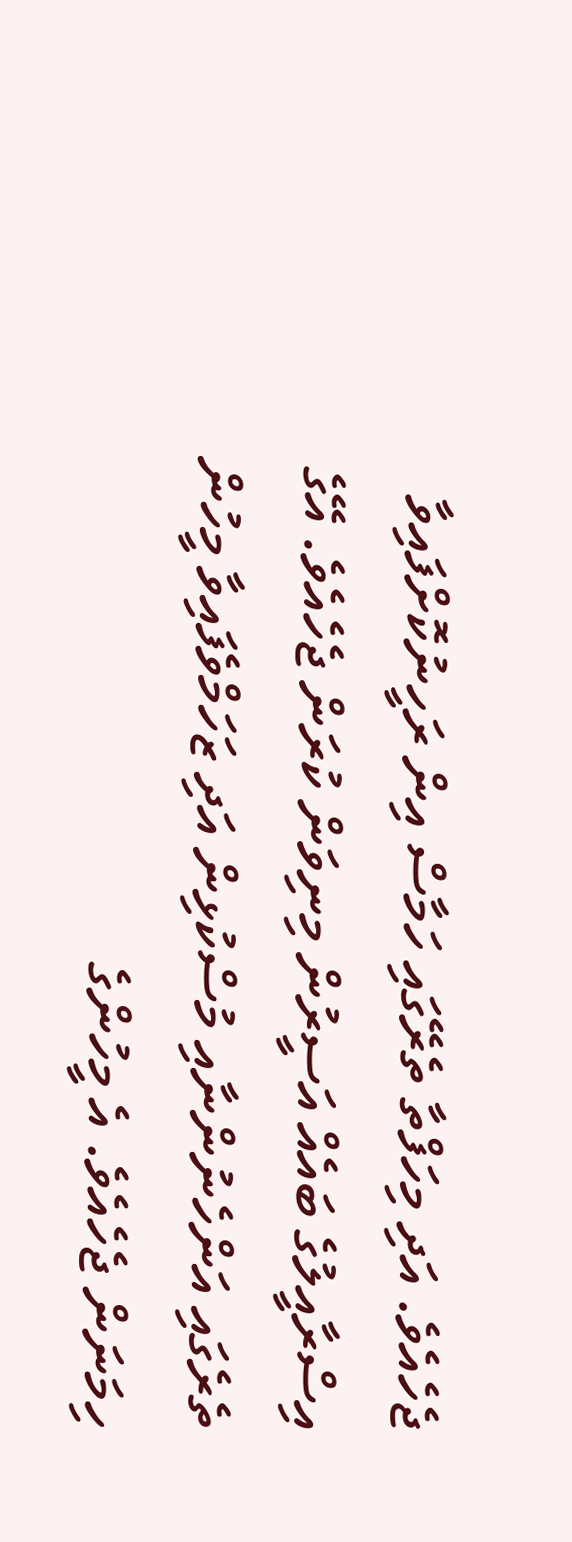ޖެހެއެވެ. އަދި މިހަފްތާ ތެރޭގައި ހަމާސް އިން ރަހީނުކޮށްފައިވާ އިސްރާއީލުގެ ބައެއް އަސީރުން މިނިވަން ކުރަން ޖެހެއެވެ. އޭގެ ތެރެގައި އަންހެނުންނާއި މުސްކުޅިން އަދި ޒަހަމްވެފައިވާ މީހުން ހިމަނަން ޖެހެއެވެ. އެ މީހުންގެ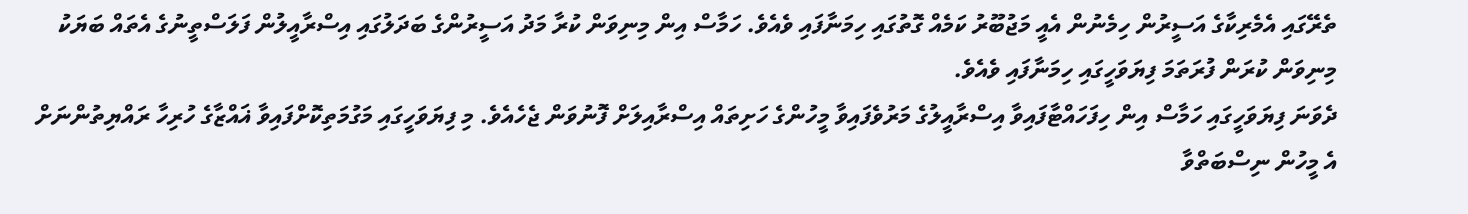ތެރޭގައި އެމެރިކާގެ އަސީރުން ހިމެނުން އެއީ މަޖުބޫރު ކަމެއް ގޮތުގައި ހިމަނާފައި ވެއެވެ. ހަމާސް އިން މިނިވަން ކުރާ މަދު އަސީރުންގެ ބަދަލުގައި އިސްރާއީލުން ފަލަސްތީނުގެ އެތައް ބަޔަކު މިނިވަން ކުރަން ފުރަތަމަ ފިޔަވަހީގައި ހިމަނާފައި ވެއެވެ.
ދެވަނަ ފިޔަވަހީގައި ހަމާސް އިން ހިފަހައްޓާފައިވާ އިސްރާއީލުގެ މަރުވެފައިވާ މީހުންގެ ހަށިތައް އިސްރާއިލަށް ފޮނުވަން ޖެހެއެވެ. މި ފިޔަވަހީގައި މަގުމަތިކޮށްފައިވާ ޣައްޒާގެ ހުރިހާ ރައްޔިތުންނަށް އެ މީހުން ނިސްބަތްވާ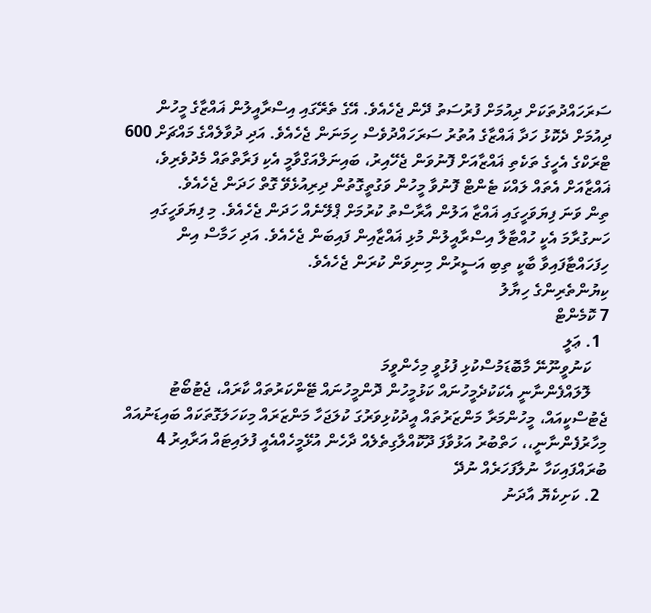ސަރަހައްދުތަކަށް ދިއުމަށް ފުރުސަތު ދޭން ޖެހެއެވެ. އޭގެ ތެރޭގައި އިސްރާއީލުން ޣައްޒާގެ މީހުން ދިއުމަށް ދެކޮޅު ހަދާ ޣައްޒާގެ އުތުރު ސަރަހައްދުވެސް ހިމަނަން ޖެހެއެވެ. އަދި ދުވާލެއްގެ މައްޗަށް 600 ޓްރަކްގެ އެހީގެ ތަކެތި ޣައްޒާއަށް ފޮނުވަން ޖެހޭއިރު، ބައިނަލްއަގްވާމީ އެކި ފަރާތްތައް މެދުވެރިވެ، ޣައްޒާއަށް އެތައް ލައްކަ ޓެންޓް ފޮނުވާ މީހުން ވަގުތީގޮތުން ދިރިއުޅެވޭ ގޮތް ހަދަން ޖެހެއެވެ.
ތިން ވަނަ ފިޔަވަހީގައި ޣައްޒާ އަލުން އާރާސްތު ކުރުމަށް ޕްލޭނެއް ހަދަން ޖެހެއެވެ. މި ފިޔަވަހީގައި ހަނގުރާމަ އެކީ ހުއްޓާލާ އިސްރާއީލުން މުޅި ޣައްޒާއިން ފައިބަން ޖެހެއެވެ. އަދި ހަމާސް އިން ހިފަހައްޓާފައިވާ ބާކީ ތިބި އަސީރުން މިނިވަން ކުރަން ޖެހެއެވެ.
ކިޔުންތެރިންގެ ހިޔާލު
7 ކޮމެންޓް
  1. ޢަލީ
    ކަނުވީނޫނޭ މާބޮޑަމުސްކުޅި ފުޅުވީ މިހެންވީމަ
    ލޮލައްފެންނާނީ އެކަކުދެމީހުނައް ކަޅުމީހުން ދޮންމީހުނައް ޓޭންކަރުތައް ކާރައް، ޖެޓުބޯޓު ޖެޓުސްކީއައް، މީހުންމަރާ މަންޒަރުތައް އީދުކުޅިވަރުގަ ކުލަޖަހާ މަންޒަރައް މިކަހަލަގޮތަކައް ބައިޑަނުއައް މިހާރުފެންނާނީ،، ހަތްބުރު އަޅުވާފަ ދޫކޮއްލާގިތެލެއް ދާހެން އުޅޭމީހެއްއެއީ ފުލައިޓައް އަރާއިރު 4 ބުރައްފައިކަހާ ނުލާފަހަރެއް ނުދޭ
  2. ކަށިކެޔޮ އާދަނު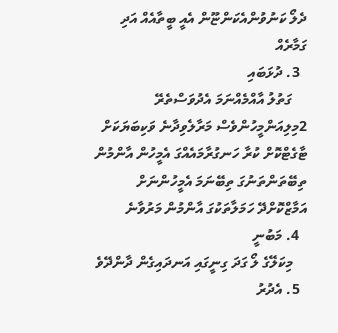ދެލޯ ކަނުވުންއެކަންޏޫން އެއީ ބީތާއެއް އަދި ގަމާރެއް
  3. ދުޅަބައި
    ގަތުލު އާއްމެއްނަމަ އެދުވަސްތެރޭ 2މިލިއަންމީހުންވެސް މަރާލެވިދާނެ ވަކިބަޔަކަށް ޓާގެޓްކޮށް ކުރާ ހަނގުރާމައެއްގަ އެމީހުން އާންމުން ތިބޭތަންތަނުގަ ތިބޭނަމަ އެމީހުންނަށް އަމާޒްކޮށްދޭ ހަމަލާތަކުގަ އާންމުން މަރުވާނެ
  4. މަބުނީ
    މިކަލޭގެ ލޯ ގަދަ ގިނީގައި އަނދައިގެން ދާންދޭވެ
  5. އެދުރު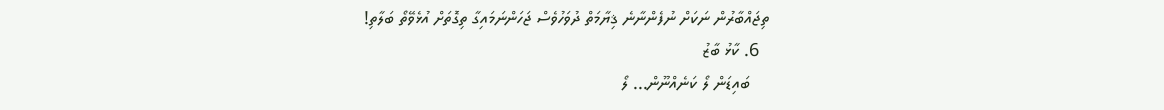ތިޖައްބާރުން ނަކަށް ނުފެންނާނެ ޤިޔާމަތް ދުވަހުވެސް ޖަހަންނަމައިގާ ތިގޮތަށް އުޅެވޭތޯ ބަލާތި!
  6. ކާޅު ބާޒު
    ބައިޑަން ލޯ ކަނެއްނޫން... ލޯ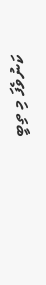ކަނުވެފަ މި ތިބީ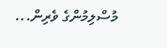މުސްލިމުންގެ ވެރިން...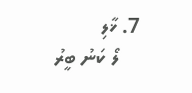7. ޚާލި
    ލޯ ކަނު ބީރު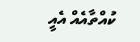ކުއްތާއެއް އެއީ